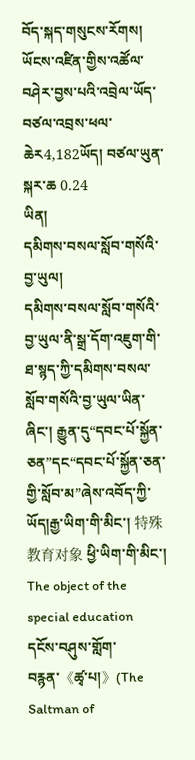བོད་སྐད་གསུངས་རོགས།
ཡོངས་འཛིན་གྱིས་འཚོལ་བཤེར་བྱས་པའི་འབྲེལ་ཡོད་བཙལ་འབྲས་ཕལ་ཆེར4,182ཡོད། བཙལ་ཡུན་སྐར་ཆ 0.24
ཡིན།
དམིགས་བསལ་སློབ་གསོའི་བྱ་ཡུལ།
དམིགས་བསལ་སློབ་གསོའི་བྱ་ཡུལ་ནི་སྒྲ་དོག་འཇུག་གི་ཐ་སྙད་ཀྱི་དམིགས་བསལ་སློབ་གསོའི་བྱ་ཡུལ་ཡིན་ཞིང་། རྒྱུན་དུ“དབང་པོ་སྐྱོན་ཅན”དང“དབང་པོ་སྐྱོན་ཅན་གྱི་སློབ་མ”ཞེས་འབོད་ཀྱི་ཡོད།རྒྱ་ཡིག་གི་མིང་། 特殊教育对象 ཕྱི་ཡིག་གི་མིང་། The object of the special education
དངོས་བཤུས་གློག་བརྙན་《ཚྭ་པ།》(The Saltman of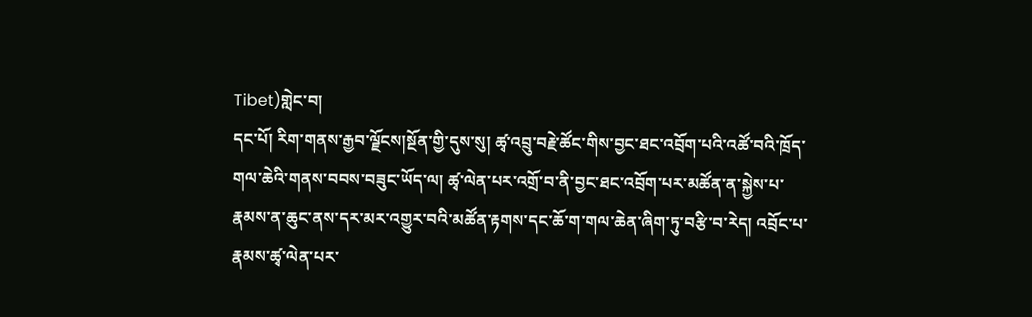Tibet)གླེང་བ།
དང་པོ། རིག་གནས་རྒྱབ་ལྗོངས།སྔོན་གྱི་དུས་སུ། ཚྭ་འབྲུ་བརྗེ་ཚོང་གིས་བྱང་ཐང་འབྲོག་པའི་འཚོ་བའི་ཁྲོད་གལ་ཆེའི་གནས་བབས་བཟུང་ཡོད་ལ། ཚྭ་ལེན་པར་འགྲོ་བ་ནི་བྱང་ཐང་འབྲོག་པར་མཚོན་ན་སྐྱེས་པ་རྣམས་ན་ཆུང་ནས་དར་མར་འགྱུར་བའི་མཚོན་རྟགས་དང་ཆོ་ག་གལ་ཆེན་ཞིག་ཏུ་བརྩི་བ་རེད། འབྲོང་པ་རྣམས་ཚྭ་ལེན་པར་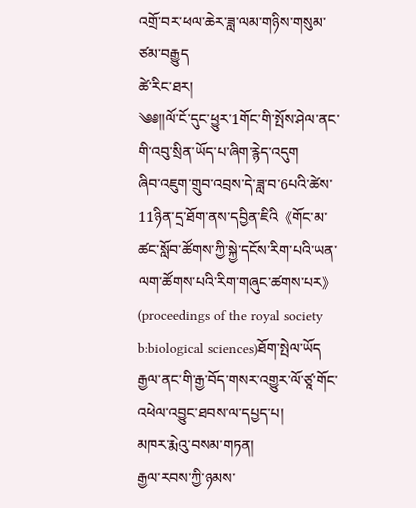འགྲོ་བར་ཕལ་ཆེར་ཟླ་ལམ་གཉིས་གསུམ་ཙམ་བརྒྱུད
ཚེ་རིང་ཐར།
༄༅།།ལོ་ངོ་དུང་ཕྱུར་1གོང་གི་སྤོས་ཤེལ་ནང་གི་འབུ་སྲིན་ཡོད་པ་ཞིག་རྙེད་འདུག
ཞིབ་འཇུག་གྲུབ་འབྲས་དེ་ཟླ་བ་6པའི་ཚེས་11ཉིན་དྲ་ཐོག་ནས་དབྱིན་ཇིའི《གོང་མ་ཚང་སློབ་ཚོགས་ཀྱི་སྐྱེ་དངོས་རིག་པའི་ཡན་ལག་ཚོགས་པའི་རིག་གཞུང་ཚགས་པར》(proceedings of the royal society b:biological sciences)ཐོག་སྤེལ་ཡོད
རྒྱལ་ནང་གི་རྒྱ་བོད་གསར་འགྱུར་ལོ་ཙཱ་གོང་འཕེལ་འབྱུང་ཐབས་ལ་དཔྱད་པ།
མཁར་རྨེའུ་བསམ་གཏན།
རྒྱལ་རབས་ཀྱི་ཉམས་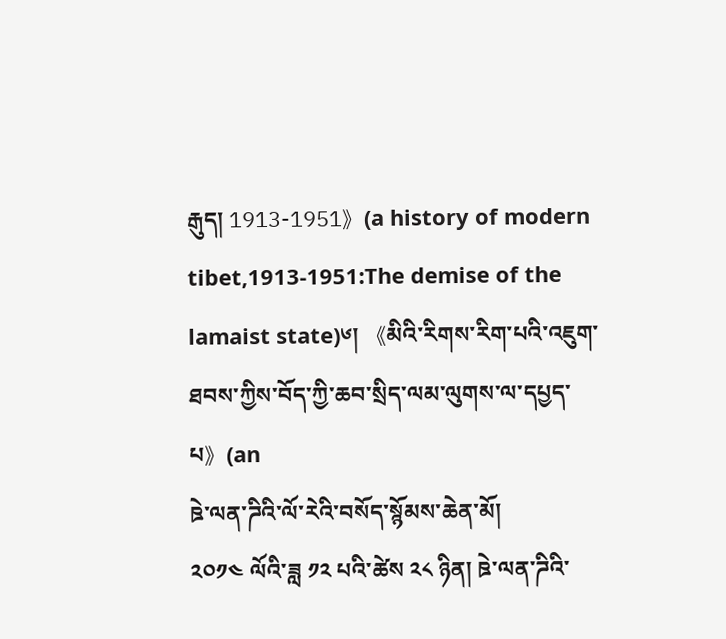རྒུད། 1913-1951》(a history of modern tibet,1913-1951:The demise of the lamaist state)༦། 《མིའི་རིགས་རིག་པའི་འཇུག་ཐབས་ཀྱིས་བོད་ཀྱི་ཆབ་སྲིད་ལམ་ལུགས་ལ་དཔྱད་པ》(an
ཋེ་ལན་ཌིའི་ལོ་རེའི་བསོད་སྙོམས་ཆེན་མོ།
༢༠༡༤ ལོའི་ཟླ ༡༢ པའི་ཚེས ༢༨ ཉིན། ཋེ་ལན་ཌིའི་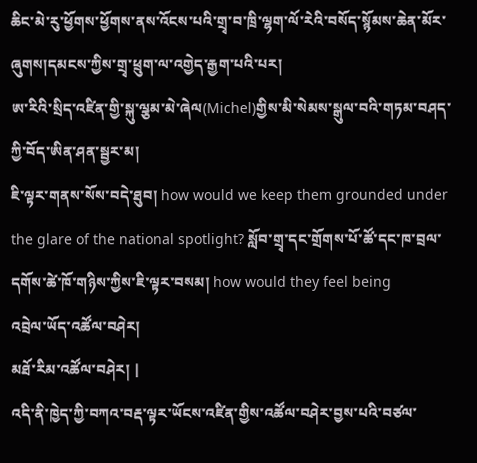ཆིང་མེ་རུ་ཕྱོགས་ཕྱོགས་ནས་འོངས་པའི་གྲྭ་བ་ཁྲི་ལྷག་ལོ་རེའི་བསོད་སྙོམས་ཆེན་མོར་ཞུགས།དམངས་ཀྱིས་གྲྭ་ཕྲུག་ལ་འགྱེད་རྒྱག་པའི་པར།
ཨ་རིའི་སྲིད་འཛིན་གྱི་སྐུ་ལྕམ་མེ་ཞེལ(Michel)གྱིས་མི་སེམས་སྒུལ་བའི་གཏམ་བཤད་ཀྱི་བོད་ཨིན་ཤན་སྦྱར་མ།
ཇི་ལྟར་གནས་སོས་བདེ་ཐུབ། how would we keep them grounded under the glare of the national spotlight? སློབ་གྲྭ་དང་གྲོགས་པོ་ཚོ་དང་ཁ་བྲལ་དགོས་ཚེ་ཁོ་གཉིས་ཀྱིས་ཇི་ལྟར་བསམ། how would they feel being
འབྲེལ་ཡོད་འཚོལ་བཤེར།
མཐོ་རིམ་འཚོལ་བཤེར། |
འདི་ནི་ཁྱེད་ཀྱི་བཀའ་བརྡ་ལྟར་ཡོངས་འཛིན་གྱིས་འཚོལ་བཤེར་བྱས་པའི་བཙལ་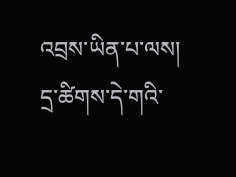འབྲས་ཡིན་པ་ལས། དྲ་ཚིགས་དེ་གའི་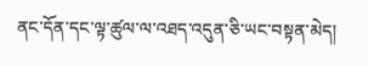ནང་དོན་དང་ལྟ་ཚུལ་ལ་འཐད་འདུན་ཅི་ཡང་བསྟན་མེད།